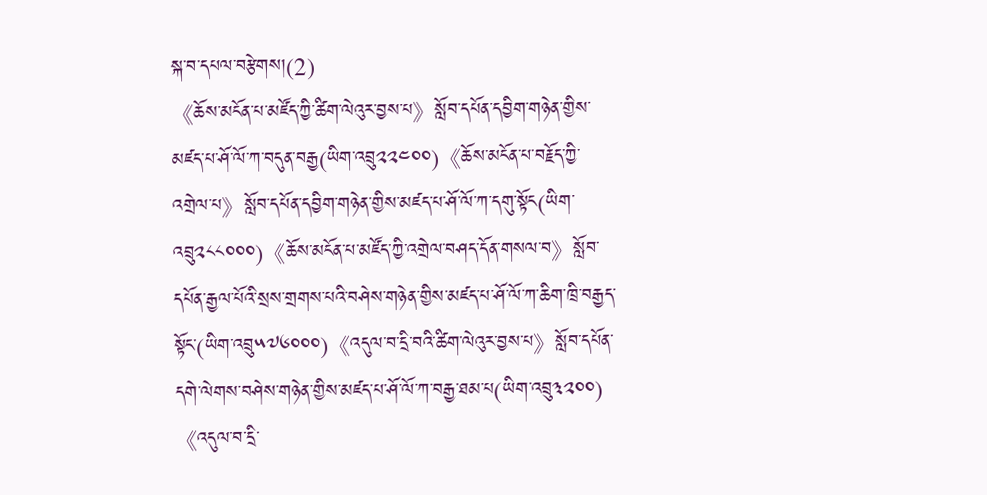སྐ་བ་དཔལ་བརྩེགས།(2)
《ཆོས་མངོན་པ་མཛོད་ཀྱི་ཚིག་ལེའུར་བྱས་པ》སློབ་དཔོན་དབྱིག་གཉེན་གྱིས་མཛད་པ་ཤོ་ལོ་ཀ་བདུན་བརྒྱ(ཡིག་འབྲུ༢༢༤༠༠)《ཆོས་མངོན་པ་བརྗོད་ཀྱི་འགྲེལ་པ》སློབ་དཔོན་དབྱིག་གཉེན་གྱིས་མཛད་པ་ཤོ་ལོ་ཀ་དགུ་སྟོང(ཡིག་འབྲུ༢༨༨༠༠༠)《ཆོས་མངོན་པ་མཛོད་ཀྱི་འགྲེལ་བཤད་དོན་གསལ་བ》སློབ་དཔོན་རྒྱལ་པོའི་སྲས་གྲགས་པའི་བཤེས་གཉེན་གྱིས་མཛད་པ་ཤོ་ལོ་ཀ་ཆིག་ཁྲི་བརྒྱད་སྟོང་(ཡིག་འབྲུ༥༧༦༠༠༠)《འདུལ་བ་དྲི་བའི་ཚིག་ལེའུར་བྱས་པ》སློབ་དཔོན་དགེ་ལེགས་བཤེས་གཉེན་གྱིས་མཛད་པ་ཤོ་ལོ་ཀ་བརྒྱ་ཐམ་པ(ཡིག་འབྲུ༣༢༠༠)《འདུལ་བ་དྲི་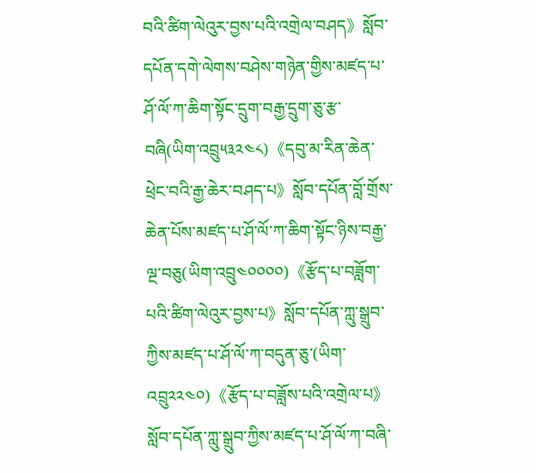བའི་ཚིག་ལེའུར་བྱས་པའི་འགྲེལ་བཤད》སློབ་དཔོན་དགེ་ལེགས་བཤེས་གཉེན་གྱིས་མཛད་པ་ཤོ་ལོ་ཀ་ཆིག་སྟོང་དྲུག་བརྒྱ་དྲུག་ཅུ་རྩ་བཞི(ཡིག་འབྲུ༥༣༢༤༨)《དབུ་མ་རིན་ཆེན་ཕྲེང་བའི་རྒྱ་ཆེར་བཤད་པ》སློབ་དཔོན་བློ་གྲོས་ཆེན་པོས་མཛད་པ་ཤོ་ལོ་ཀ་ཆིག་སྟོང་ཉིས་བརྒྱ་ལྔ་བཅུ(ཡིག་འབྲུ༤༠༠༠༠)《རྩོད་པ་བཟློག་པའི་ཚིག་ལེའུར་བྱས་པ》སློབ་དཔོན་ཀླུ་སྒྲུབ་ཀྱིས་མཛད་པ་ཤོ་ལོ་ཀ་བདུན་ཅུ་(ཡིག་འབྲུ༢༢༤༠)《རྩོད་པ་བཟློས་པའི་འགྲེལ་པ》སློབ་དཔོན་ཀླུ་སྒྲུབ་ཀྱིས་མཛད་པ་ཤོ་ལོ་ཀ་བཞི་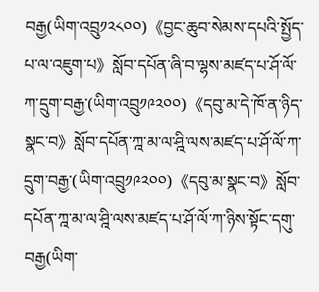བརྒྱ(ཡིག་འབྲུ༡༢༨༠༠)《བྱང་ཆུབ་སེམས་དཔའི་སྤྱོད་པ་ལ་འཇུག་པ》སློབ་དཔོན་ཞི་བ་ལྷས་མཛད་པ་ཤོ་ལོ་ཀ་དྲུག་བརྒྱ་(ཡིག་འབྲུ༡༩༢༠༠)《དབུ་མ་དེ་ཁོ་ན་ཉིད་སྣང་བ》སློབ་དཔོན་ཀྰ་མ་ལ་ཤྰི་ལས་མཛད་པ་ཤོ་ལོ་ཀ་དྲུག་བརྒྱ་(ཡིག་འབྲུ༡༩༢༠༠)《དབུ་མ་སྣང་བ》སློབ་དཔོན་ཀྰ་མ་ལ་ཤྰི་ལས་མཛད་པ་ཤོ་ལོ་ཀ་ཉིས་སྟོང་དགུ་བརྒྱ(ཡིག་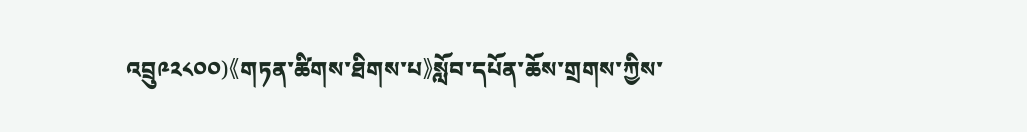འབྲུ༩༢༨༠༠)《གཏན་ཚིགས་ཐིགས་པ》སློབ་དཔོན་ཆོས་གྲགས་ཀྱིས་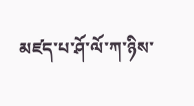མཛད་པ་ཤོ་ལོ་ཀ་ཉིས་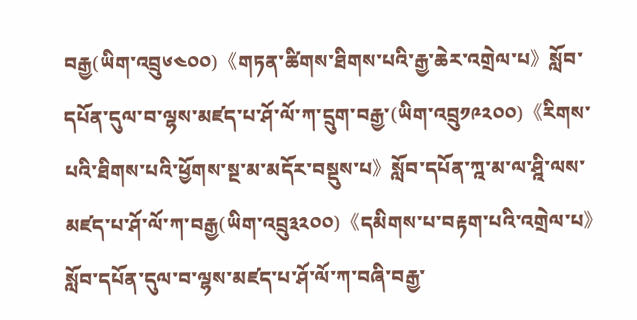བརྒྱ(ཡིག་འབྲུ༦༤༠༠)《གཏན་ཚིགས་ཐིགས་པའི་རྒྱ་ཆེར་འགྲེལ་པ》སློབ་དཔོན་དུལ་བ་ལྷས་མཛད་པ་ཤོ་ལོ་ཀ་དྲུག་བརྒྱ་(ཡིག་འབྲུ༡༩༢༠༠)《རིགས་པའི་ཐིགས་པའི་ཕྱོགས་སྔ་མ་མདོར་བསྡུས་པ》སློབ་དཔོན་ཀྰ་མ་ལ་ཤྰི་ལས་མཛད་པ་ཤོ་ལོ་ཀ་བརྒྱ(ཡིག་འབྲུ༣༢༠༠)《དམིགས་པ་བརྟག་པའི་འགྲེལ་པ》སློབ་དཔོན་དུལ་བ་ལྷས་མཛད་པ་ཤོ་ལོ་ཀ་བཞི་བརྒྱ་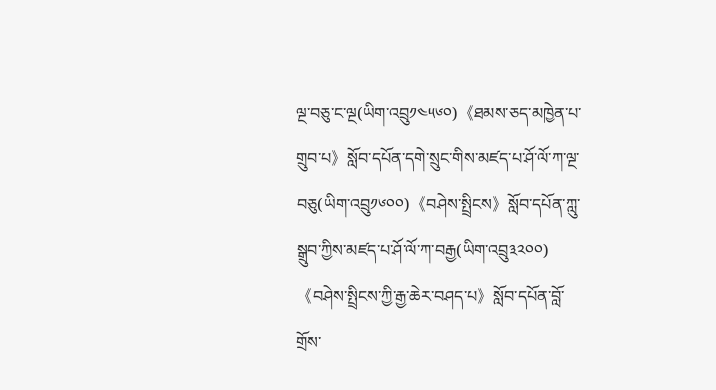ལྔ་བཅུ་ང་ལྔ(ཡིག་འབྲུ༡༤༥༦༠)《ཐམས་ཅད་མཁྱེན་པ་གྲུབ་པ》སློབ་དཔོན་དགེ་སྲུང་གིས་མཛད་པ་ཤོ་ལོ་ཀ་ལྔ་བཅུ(ཡིག་འབྲུ༡༦༠༠)《བཤེས་སྤྲིངས》སློབ་དཔོན་ཀླུ་སྒྲུབ་ཀྱིས་མཛད་པ་ཤོ་ལོ་ཀ་བརྒྱ(ཡིག་འབྲུ༣༢༠༠)《བཤེས་སྤྲིངས་ཀྱི་རྒྱ་ཆེར་བཤད་པ》སློབ་དཔོན་བློ་གྲོས་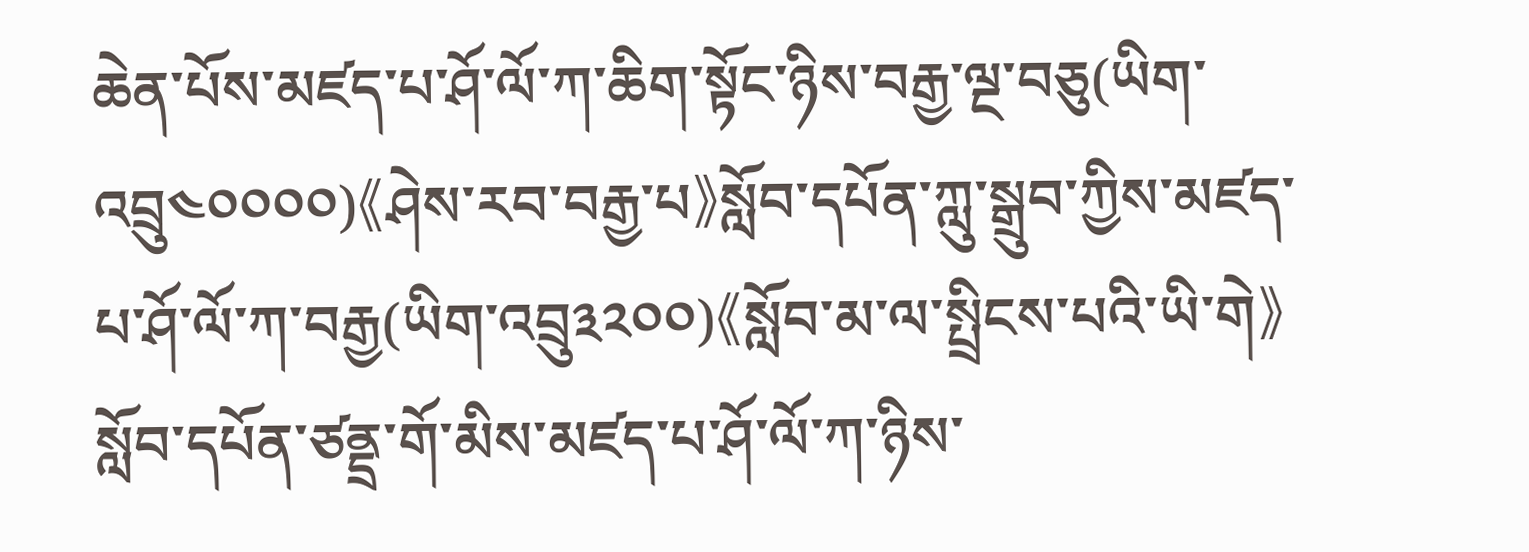ཆེན་པོས་མཛད་པ་ཤོ་ལོ་ཀ་ཆིག་སྟོང་ཉིས་བརྒྱ་ལྔ་བཅུ(ཡིག་འབྲུ༤༠༠༠༠)《ཤེས་རབ་བརྒྱ་པ》སློབ་དཔོན་ཀླུ་སྒྲུབ་ཀྱིས་མཛད་པ་ཤོ་ལོ་ཀ་བརྒྱ(ཡིག་འབྲུ༣༢༠༠)《སློབ་མ་ལ་སྤྲིངས་པའི་ཡི་གེ》སློབ་དཔོན་ཙནྡྲ་གོ་མིས་མཛད་པ་ཤོ་ལོ་ཀ་ཉིས་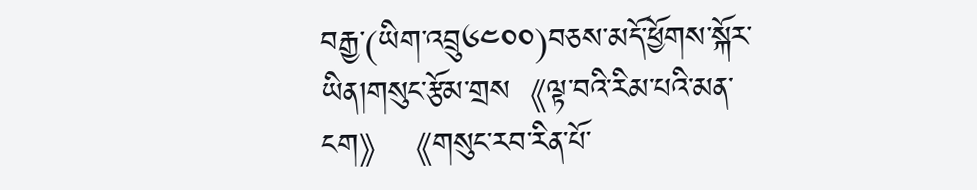བརྒྱ་(ཡིག་འབྲུ༦༤༠༠)བཅས་མདོ་ཕྱོགས་སྐོར་ཡིན།གསུང་རྩོམ་གྲས《ལྟ་བའི་རིམ་པའི་མན་ངག》《གསུང་རབ་རིན་པོ་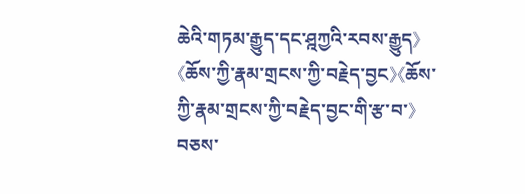ཆེའི་གཏམ་རྒྱུད་དང་ཤྰཀྱའི་རབས་རྒྱུད》《ཆོས་ཀྱི་རྣམ་གྲངས་ཀྱི་བརྗེད་བྱང》《ཆོས་ཀྱི་རྣམ་གྲངས་ཀྱི་བརྗེད་བྱང་གི་རྩ་བ་》བཅས་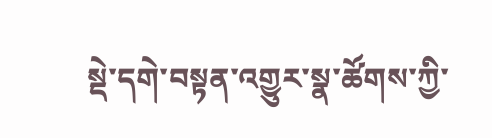སྡེ་དགེ་བསྟན་འགྱུར་སྣ་ཚོགས་ཀྱི་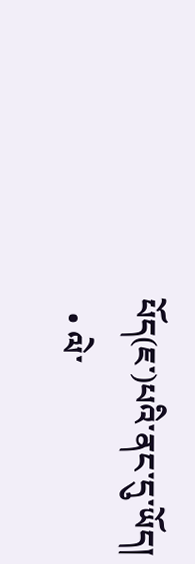པོད(ཇ་)པའི་ནང་དུ་ཡོད།
  • ལེ་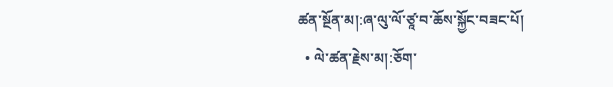ཚན་སྔོན་མ།:ཞ་ལུ་ལོ་ཙཱ་བ་ཆོས་སྐྱོང་བཟང་པོ།
  • ལེ་ཚན་རྗེས་མ།:ཅོག་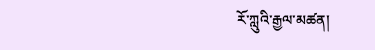རོ་ཀླུའི་རྒྱལ་མཚན།